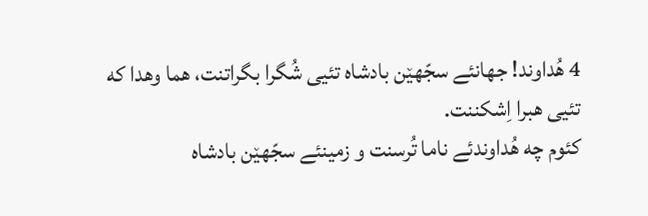4 هُداوند! جهانئے سجّهێن بادشاه تئیی شُگرا بگراتنت، هما وهدا که تئیی هبرا اِشکننت.
کئوم چه هُداوندئے ناما تُرسنت و زمینئے سجّهێن بادشاه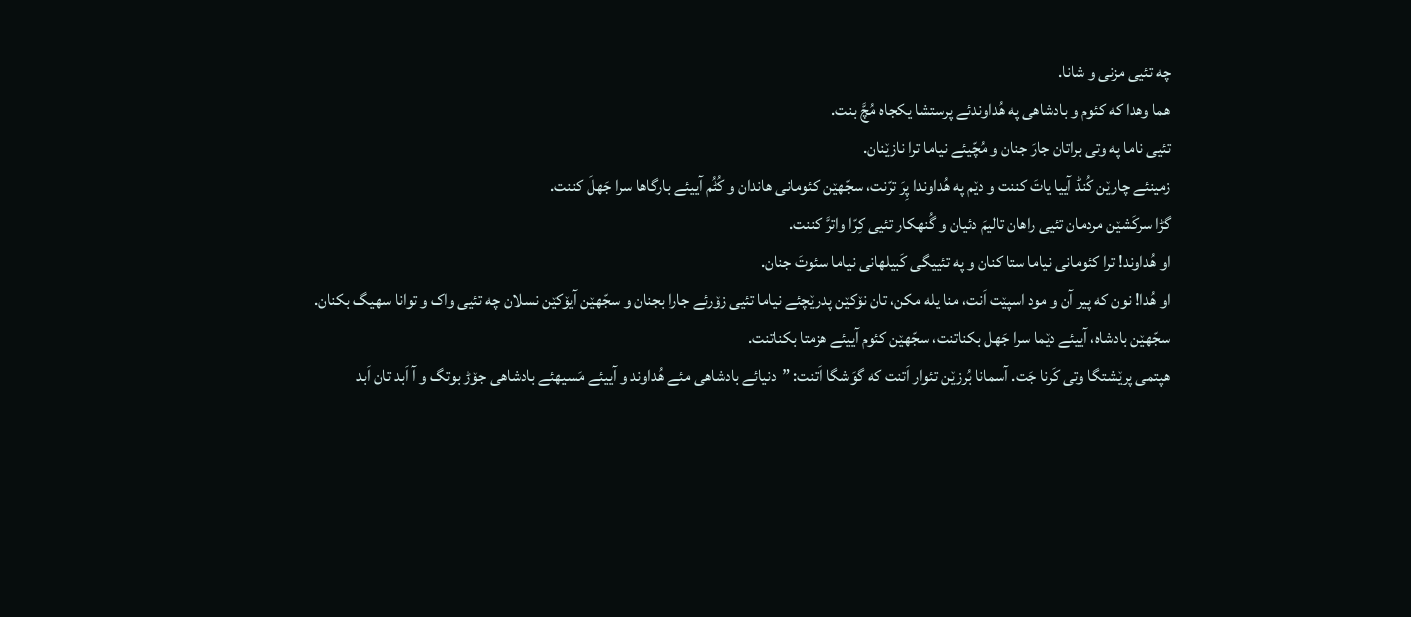چه تئیی مزنی و شانا.
هما وهدا که کئوم و بادشاهی په هُداوندئے پرستشا یکجاه مُچَّ بنت.
تئیی ناما په وتی براتان جارَ جنان و مُچّیئے نیاما ترا نازێنان.
زمینئے چارێن کُنڈ آییا یاتَ کننت و دێم په هُداوندا پِرَ ترّنت، سجّهێن کئومانی هاندان و کُٹُم آییئے بارگاها سرا جَهلَ کننت.
گڑا سرکَشێن مردمان تئیی راهان تالیمَ دئیان و گُنهکار تئیی کِرّا واترَّ کننت.
او هُداوند! ترا کئومانی نیاما ستا کنان و په تئییگی کَبیلهانی نیاما سئوتَ جنان.
او هُدا! نون که پیر آن و مود اسپێت اَنت، منا یله مکن، تان نۆکێن پدرێچئے نیاما تئیی زۆرئے جارا بجنان و سجّهێن آیۆکێن نسلان چه تئیی واک و توانا سهیگ بکنان.
سجّهێن بادشاه، آییئے دێما سرا جَهل بکناتنت، سجّهێن کئوم آییئے هزمتا بکناتنت.
هپتمی پرێشتگا وتی کَرنا جَت. آسمانا بُرزێن تئوار اَتنت که گوَشگا اَتنت: ”دنیائے بادشاهی مئے هُداوند و آییئے مَسیهئے بادشاهی جۆڑ بوتگ و آ اَبد تان اَبد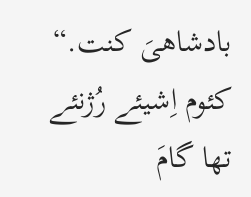بادشاهیَ کنت.“
کئوم اِشیئے رُژنئے تها گامَ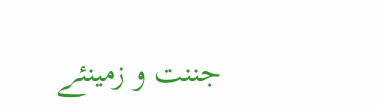جننت و زمینئے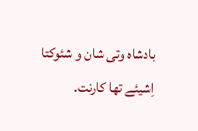بادشاه وتی شان و شئوکتا اِشیئے تها کارنت.